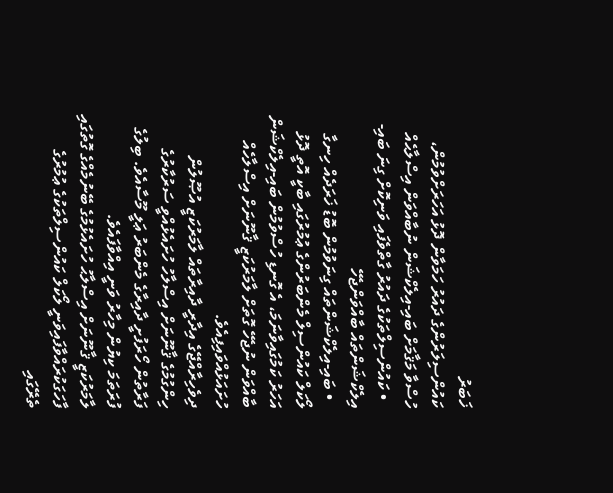ޚަބަރު
ކައުންސިލަރުންގެ ދައުރު ހަމަވާން ދޮޅު އަހަރަށްވުމުން، ހުސްވާ މަޤާމަށް ބައި-އިލެކްޝަން ނުބާއްވަން އިސްލާޙެއް
  • ކައުންސިލްތަކުގެ ދައުރު ގާތްވެފައި ވަނިކޮށް ގިނަ ބައި-އިލެކްޝަންތައް ބާއްވަންޖެހޭ
  • ބައި-އިލެކްޝަންތައް ގިނަވުމުން ބޮޑު ޚަރަދެއް ހިނގާ
ލޯކަލް ކައުންސިލް މެންބަރުންގެ ޢުމުރުގައި ބާކީ އޮތީ ދޮޅު އަހަރު ކަމުގައިވާނަމަ، އެ ގޮނޑި ހުސްވުމުން ބައި-އިލެކްޝަން ބާއްވަން ނުޖެހޭ ގޮތަށް ލާމަރުކަޒީ ޤާނޫނަށް އިސްލާހެއް ހުށައަޅުއްވައިފިއެވެ.
ދިވެހިރާއްޖޭގެ އިދާރީ ދާއިރާތައް ލާމަރުކަޒީ އުޞޫލުން ހިންގުމުގެ ޤާނޫނަށް އިސްލާހު ހުށައެޅުއްވީ ސަރުކާރުގެ ފަރާތުން ހޯރަފުށީ ދާއިރާގެ މެންބަރު ޢަލީ މޫސާއެވެ. ބިލުގެ ފުރަތަމަ ކިޔުން މިހާރު ވަނީ އިއްވާފައެވެ.
ލާމަރުކަޒީ ޤާނޫނަށް އިސްލާޙު ހުށައެޅުމުގެ ބޭނުމެއްގެ ގޮތުގައި ފާހަގަކުރައްވާފައިވަނީ ލޯކަލް ކައުންސިލްތަކުގެ ޢުމުރުގެ ތެރޭގައި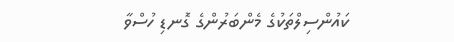ކައުންސިލްތަކުގެ މެންބަރުންގެ ގޮނޑި ހުސްވާ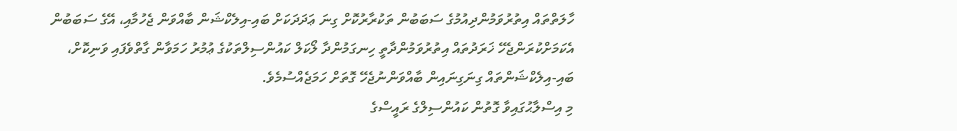ހާލަތްތައް އިތުރުވަމުންދިއުމުގެ ސަބަބުން ތަކުރާރުކޮށް ގިނަ ޢަދަދަކަށް ބައި-އިލެކްޝަން ބާއްވަން ޖެހުމާއި، އޭގެ ސަބަބުން އެކަމަށްކުރަންޖެހޭ ޚަރަދުތައް އިތުރުވަމުންދާތީ ހިނގަމުންދާ ލޯކަލް ކައުންސިލްތަކުގެ ޢުމުރު ހަމަވާން ގާތްވެފައި ވަނިކޮށް، ބައި-އިލެކްޝަންތައް ގިނަގިނައިން ބާއްވަންނުޖެހޭ ގޮތަށް ހަމަޖެއްސުމެވެ.
މި އިސްލާޙުގައިވާ ގޮތުން ކައުންސިލްގެ ރައީސްގެ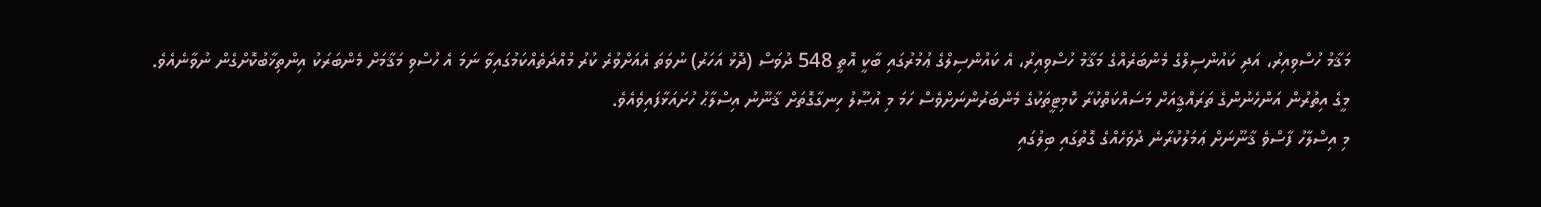މަޤާމު ހުސްވިއިރު، އަދި ކައުންސިލްގެ މެންބަރެއްގެ މަޤާމު ހުސްވިއިރު، އެ ކައުންސިލްގެ ޢުމުރުގައި ބާކީ އޮތީ 548 ދުވަސް (ދޮޅު އަހަރު) ނުވަތަ އެއަށްވުރެ ކުރު މުއްދަތެއްކަމުގައިވާ ނަމަ އެ ހުސްވި މަޤާމަށް މެންބަރަކު އިންތިޚާބުކޮށްގެން ނުވާނެއެވެ.
މީގެ އިތުރުން އަންހެނުންގެ ތަރައްޤީއަށް މަސައްކަތްކުރާ ކޮމިޓީތަކުގެ މެންބަރުންނަށްވެސް ހަމަ މި އުޞޫލު ހިނގާގޮތަށް ޤާނޫނު އިސްލާޙު ހުށައަޅާފައިވެއެވެ.
މި އިސްލާހު ފާސްވެ ޤާނޫނަށް ޢަމަލުކުރާނެ ދުވަހެއްގެ ގޮތުގައި ބިލުގައި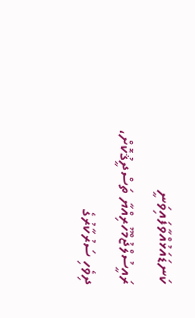ކަނޑައަޅުއްވާފައިވަނީ ރައީސުލްޖުމްހޫރިއްޔާ ތަސްދީޤުކޮށް، ދިވެހި ސަރުކާރުގެ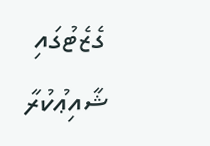ގެޒެޓުގައި ޝާއިޢުކުރާ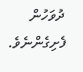ދުވަހުން ފެށިގެންނެވެ.